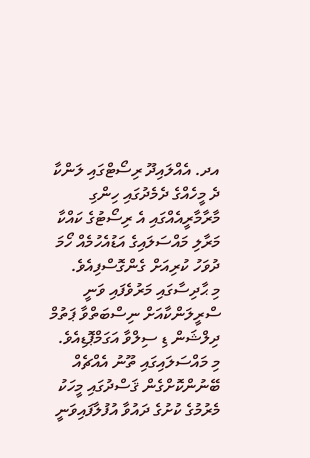އދ. އެއްލައިދޫ ރިސޯޓްގައި ލަންކާ ދެ މީހެއްގެ ދެމެދުގައި ހިންގި މާރާމާރީއެއްގައި އެ ރިސޯޓުގެ ކައްކާ މަރާލި މައްސަލައިގެ އަޑުއެހުމެއް ހޯމަ ދުވަހު ކުރިއަށް ގެންގޮސްފިއެވެ.
މި ޙާދިސާގައި މަރުވެފައި ވަނީ ސްރީލަންކާއަށް ނިސްބަތްވާ ޕަތުމް ދިލްޝަން ޑި ސިލްވާ އަގަމްޕޮޑިއެވެ.
މި މައްސަލައިގައި ތޫނު އެއްޗެއް ބޭނުންކޮށްގެން ޤަސްދުގައި މީހަކު މެރުމުގެ ކުށުގެ ދައުވާ އުފުލާފައިވަނީ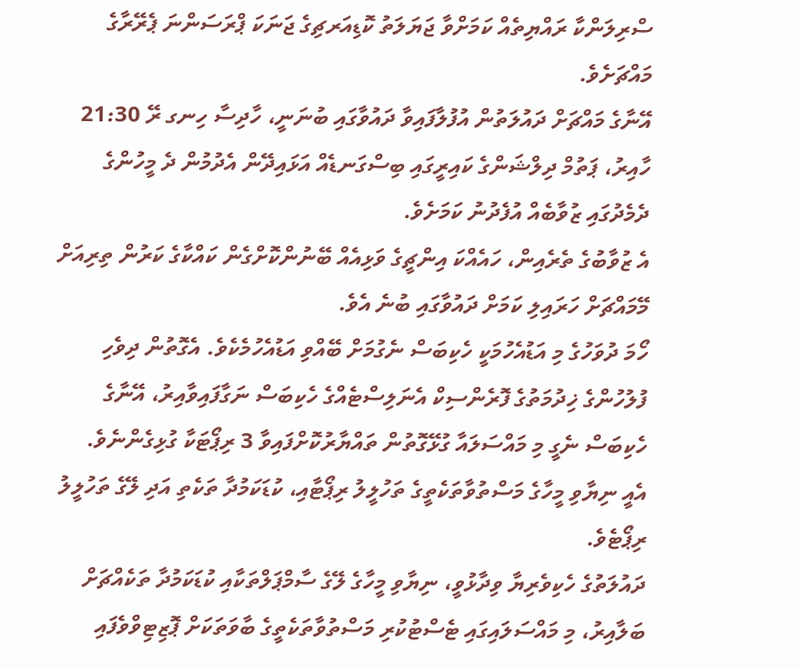ސްރިލަންކާ ރައްޔިތެއް ކަމަށްވާ ޖަޔަލަތު ކޮޑިއަރޗިގެ ޖަނަކަ ޕްރަސަންނަ ޕެރޭރާގެ މައްޗަށެވެ.
އޭނާގެ މައްޗަށް ދައުލަތުން އުފުލާފައިވާ ދައުވާގައި ބުނަނީ، ހާދިސާ ހިނގ ރޭ 21:30 ހާއިރު، ޕަތުމް ދިލްޝަންގެ ކައިރީގައި ބިސްގަނޑެއް އަޅައިދޭން އެދުމުން ދެ މީހުންގެ ދެމެދުގައި ޒުވާބެއް އުފެދުނު ކަމަށެވެ.
އެ ޒުވާބުގެ ތެރެއިން، ހައެއްކަ އިންޗީގެ ވަޅިއެއް ބޭނުންކޮށްގެން ކައްކާގެ ކަރުން ތިރިއަށް މޭމައްޗަށް ހަރައިލި ކަމަށް ދައުވާގައި ބުނެ އެވެ.
ހޯމަ ދުވަހުގެ މި އަޑުއެހުމަކީ ހެކިބަސް ނެގުމަށް ބޭއްވި އަޑުއެހުމެކެވެ. އެގޮތުން ދިވެހި ފުލުހުންގެ ޚިދުމަތުގެ ފޮރެންސިކް އެނަލިސްޓެއްގެ ހެކިބަސް ނަގާފައިވާއިރު، އޭނާގެ ހެކިބަސް ނެގީ މި މައްސަލައާ ގުޅޭގޮތުން ތައްޔާރުކޮށްފައިވާ 3 ރިޕޯޓަކާ ގުޅިގެންނެވެ.
އެއީ ނިޔާވި މީހާގެ މަސްތުވާތަކެތީގެ ތަހުލީލު ރިޕޯޓާއި، ކުޑަކަމުދާ ތަކެތި އަދި ލޭގެ ތަހުލީލު ރިޕޯޓެވެ.
ދައުލަތުގެ ހެކިވެރިޔާ ވިދާޅުވީ، ނިޔާވި މީހާގެ ލޭގެ ސާމްޕަލްތަކާއި ކުޑަކަމުދާ ތަކެއްޗަށް ބަލާއިރު، މި މައްސަލައިގައި ޓެސްޓުކުރި މަސްތުވާތަކެތީގެ ބާވަތަކަށް ޕޮޒިޓިވްވެފައި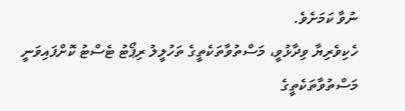ނުވާ ކަމަށެވެ.
ހެކިވެރިޔާ ވިދާޅުވީ، މަސްތުވާތަކެތީގެ ތަހުލީލު ރިޕޯޓު ޓެސްޓު ކޮށްފައިވަނީ މަސްތުވާތަކެތީގެ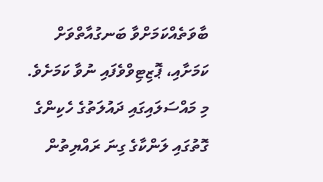ބާވަތެއްކަމަށްވާ ބަނގުއާތްވަށް ކަމަށާއި، ޕޮޒިޓިވްވެފައި ނުވާ ކަމަށެވެ.
މި މައްސަލައިގައި ދައުލަތުގެ ހެކިންގެ ގޮތުގައި ލަންކާގެ ގިނަ ރައްޔިތުން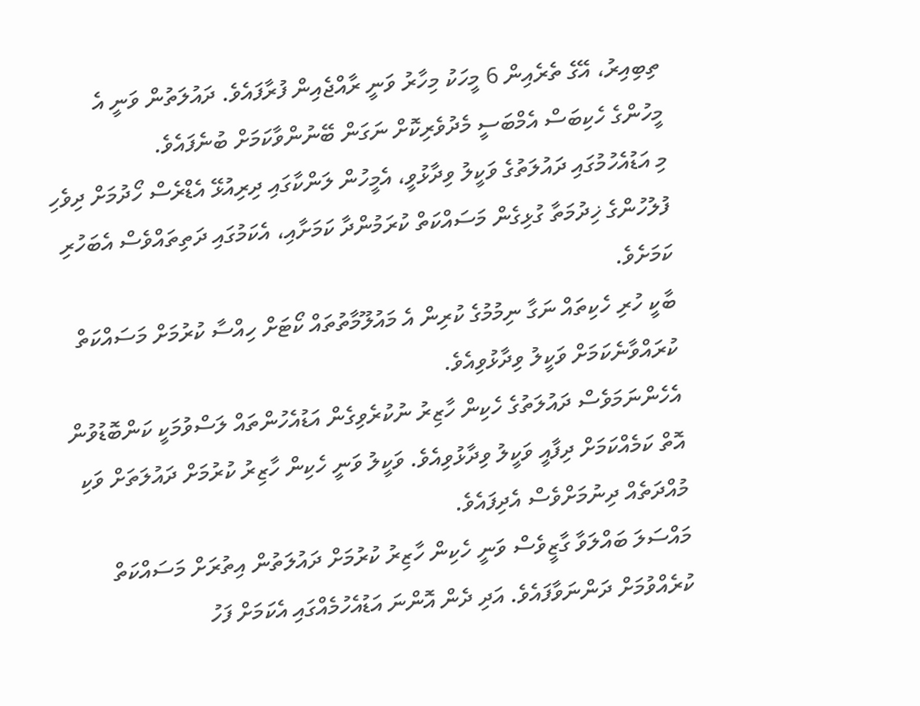ތިބިއިރު، އޭގެ ތެރެއިން 6 މީހަކު މިހާރު ވަނީ ރާއްޖެއިން ފުރާފައެވެ. ދައުލަތުން ވަނީ އެ މީހުންގެ ހެކިބަސް އެމްބަސީ މެދުވެރިކޮށް ނަގަން ބޭނުންވާކަމަށް ބުނެފައެވެ.
މި އަޑުއެހުމުގައި ދައުލަތުގެ ވަކީލު ވިދާޅުވީ، އެމީހުން ލަންކާގައި ދިރިއުޅޭ އެޑްރެސް ހޯދުމަށް ދިވެހި ފުލުހުންގެ ޚިދުމަތާ ގުޅިގެން މަސައްކަތް ކުރަމުންދާ ކަމަށާއި، އެކަމުގައި ދަތިތައްވެސް އެބަހުރި ކަމަށެވެ.
ބާކީ ހުރި ހެކިތައް ނަގާ ނިމުމުގެ ކުރިން އެ މައުލޫމާތުތައް ކޯޓަށް ހިއްސާ ކުރުމަށް މަސައްކަތް ކުރައްވާނެކަމަށް ވަކީލު ވިދާޅުވިއެވެ.
އެހެންނަމަވެސް ދައުލަތުގެ ހެކިން ހާޒިރު ނުކުރެވިގެން އަޑުއެހުންތައް ލަސްވުމަކީ ކަންބޮޑުވުން އޮތް ކަމެއްކަމަށް ދިފާއީ ވަކީލު ވިދާޅުވިއެވެ. ވަކީލު ވަނީ ހެކިން ހާޒިރު ކުރުމަށް ދައުލަތަށް ވަކި މުއްދަތެއް ދިނުމަށްވެސް އެދިފައެވެ.
މައްސަލަ ބައްލަވާ ގާޒީވެސް ވަނީ ހެކިން ހާޒިރު ކުރުމަށް ދައުލަތުން އިތުރަށް މަސައްކަތް ކުރެއްވުމަށް ދަންނަވާފައެވެ. އަދި ދެން އޮންނަ އަޑުއެހުމެއްގައި އެކަމަށް ފަހު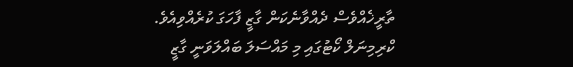ތާރީޚެއްވެސް ދެއްވާނެކަން ގާޒީ ފާހަގަ ކުރެއްވިއެވެ.
ކްރިމިނަލް ކޯޓުގައި މި މައްސަލަ ބައްލަވަނީ ގާޒީ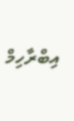އިބްރާހިމް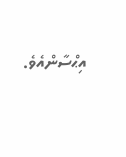އިޙްސާންއެވެ.